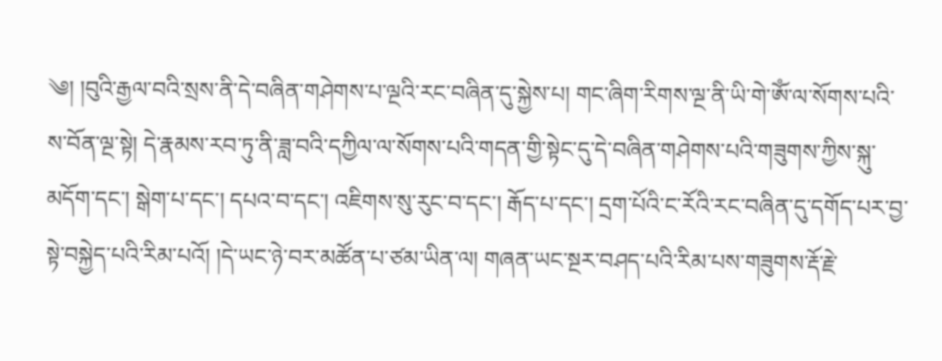༄། །བུའི་རྒྱལ་བའི་སྲས་ནི་དེ་བཞིན་གཤེགས་པ་ལྔའི་རང་བཞིན་དུ་སྐྱེས་པ། གང་ཞིག་རིགས་ལྔ་ནི་ཡི་གེ་ཨོཾ་ལ་སོགས་པའི་ས་བོན་ལྔ་སྟེ། དེ་རྣམས་རབ་ཏུ་ནི་ཟླ་བའི་དཀྱིལ་ལ་སོགས་པའི་གདན་གྱི་སྟེང་དུ་དེ་བཞིན་གཤེགས་པའི་གཟུགས་ཀྱིས་སྐུ་མདོག་དང་། སྒེག་པ་དང་། དཔའ་བ་དང་། འཇིགས་སུ་རུང་བ་དང་། རྒོད་པ་དང་། དྲག་པོའི་ང་རོའི་རང་བཞིན་དུ་དགོད་པར་བྱ་སྟེ་བསྐྱེད་པའི་རིམ་པའོ། །དེ་ཡང་ཉེ་བར་མཚོན་པ་ཙམ་ཡིན་ལ། གཞན་ཡང་སྔར་བཤད་པའི་རིམ་པས་གཟུགས་རྡོ་རྗེ་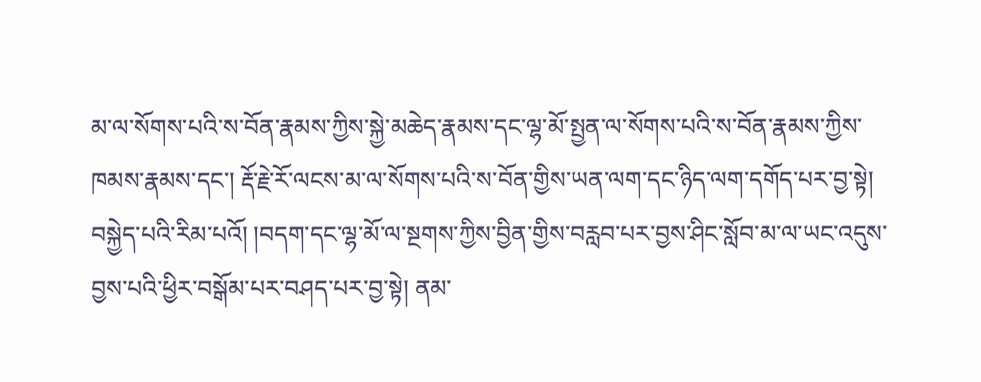མ་ལ་སོགས་པའི་ས་བོན་རྣམས་ཀྱིས་སྐྱེ་མཆེད་རྣམས་དང་ལྷ་མོ་སྤྱན་ལ་སོགས་པའི་ས་བོན་རྣམས་ཀྱིས་ཁམས་རྣམས་དང་། རྡོ་རྗེ་རོ་ལངས་མ་ལ་སོགས་པའི་ས་བོན་གྱིས་ཡན་ལག་དང་ཉིད་ལག་དགོད་པར་བྱ་སྟེ། བསྐྱེད་པའི་རིམ་པའོ། །བདག་དང་ལྷ་མོ་ལ་སྔགས་ཀྱིས་བྱིན་གྱིས་བརླབ་པར་བྱས་ཤིང་སློབ་མ་ལ་ཡང་འདུས་བྱས་པའི་ཕྱིར་བསྒོམ་པར་བཤད་པར་བྱ་སྟེ། ནམ་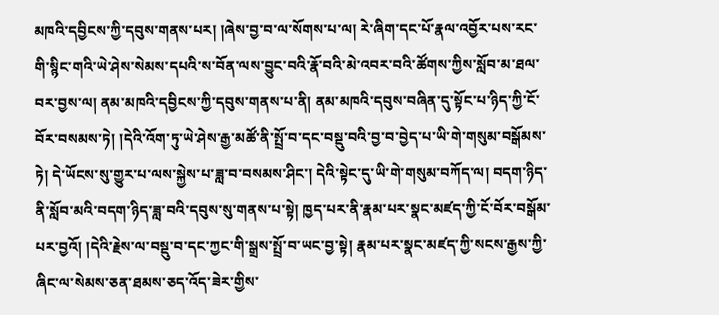མཁའི་དབྱིངས་ཀྱི་དབུས་གནས་པར། །ཞེས་བྱ་བ་ལ་སོགས་པ་ལ། རེ་ཞིག་དང་པོ་རྣལ་འབྱོར་པས་རང་གི་སྙིང་གའི་ཡེ་ཤེས་སེམས་དཔའི་ས་བོན་ལས་བྱུང་བའི་རྣོ་བའི་མེ་འབར་བའི་ཚོགས་ཀྱིས་སློབ་མ་ཐལ་བར་བྱས་ལ། ནམ་མཁའི་དབྱིངས་ཀྱི་དབུས་གནས་པ་ནི། ནམ་མཁའི་དབུས་བཞིན་དུ་སྟོང་པ་ཉིད་ཀྱི་ངོ་བོར་བསམས་ཏེ། །དེའི་འོག་ཏུ་ཡེ་ཤེས་རྒྱ་མཚོ་ནི་སྤྲོ་བ་དང་བསྡུ་བའི་བྱ་བ་བྱེད་པ་ཡི་གེ་གསུམ་བསྒོམས་ཏེ། དེ་ཡོངས་སུ་གྱུར་པ་ལས་སྐྱེས་པ་ཟླ་བ་བསམས་ཤིང་། དེའི་སྟེང་དུ་ཡི་གེ་གསུམ་བཀོད་ལ། བདག་ཉིད་ནི་སློབ་མའི་བདག་ཉིད་ཟླ་བའི་དབུས་སུ་གནས་པ་སྟེ། ཁྱད་པར་ནི་རྣམ་པར་སྣང་མཛད་ཀྱི་ངོ་བོར་བསྒོམ་པར་བྱའོ། །དེའི་རྗེས་ལ་བསྡུ་བ་དང་ཀྱང་གི་སྒྲས་སྤྲོ་བ་ཡང་བྱ་སྟེ། རྣམ་པར་སྣང་མཛད་ཀྱི་སངས་རྒྱས་ཀྱི་ཞིང་ལ་སེམས་ཅན་ཐམས་ཅད་འོད་ཟེར་གྱིས་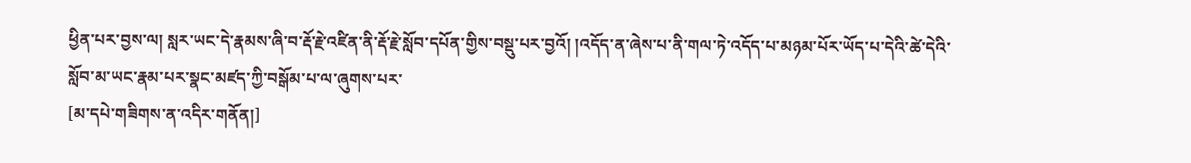ཕྱིན་པར་བྱས་ལ། སླར་ཡང་དེ་རྣམས་ཞི་བ་རྡོ་རྗེ་འཛིན་ནི་རྡོ་རྗེ་སློབ་དཔོན་གྱིས་བསྡུ་པར་བྱའོ། །འདོད་ན་ཞེས་པ་ནི་གལ་ཏེ་འདོད་པ་མཉམ་པོར་ཡོད་པ་དེའི་ཚེ་དེའི་སློབ་མ་ཡང་རྣམ་པར་སྣང་མཛད་ཀྱི་བསྒོམ་པ་ལ་ཞུགས་པར་
[མ་དཔེ་གཟིགས་ན་འདིར་གནོན།]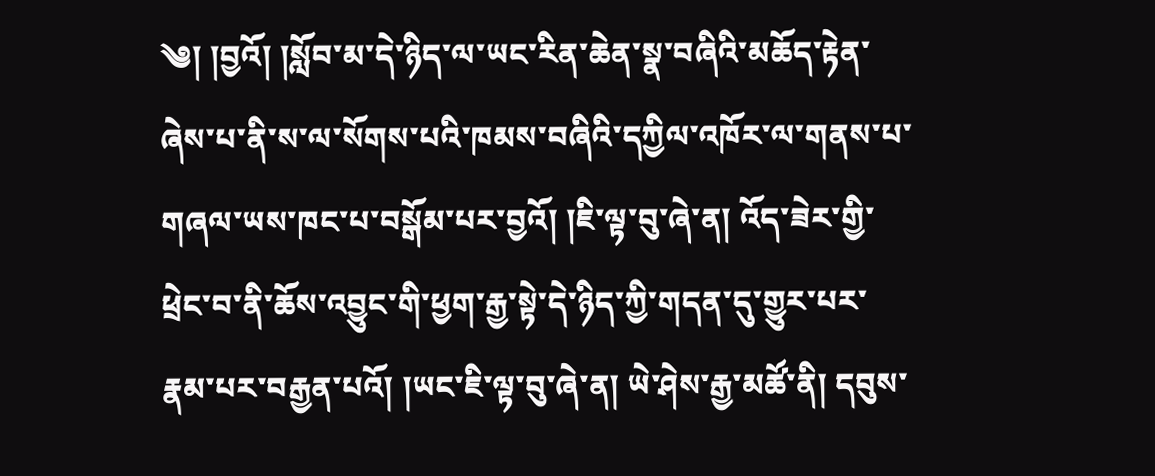༄། །བྱའོ། །སློབ་མ་དེ་ཉིད་ལ་ཡང་རིན་ཆེན་སྣ་བཞིའི་མཆོད་རྟེན་ཞེས་པ་ནི་ས་ལ་སོགས་པའི་ཁམས་བཞིའི་དཀྱིལ་འཁོར་ལ་གནས་པ་གཞལ་ཡས་ཁང་པ་བསྒོམ་པར་བྱའོ། །ཇི་ལྟ་བུ་ཞེ་ན། འོད་ཟེར་གྱི་ཕྲེང་བ་ནི་ཆོས་འབྱུང་གི་ཕྱག་རྒྱ་སྟེ་དེ་ཉིད་ཀྱི་གདན་དུ་གྱུར་པར་རྣམ་པར་བརྒྱན་པའོ། །ཡང་ཇི་ལྟ་བུ་ཞེ་ན། ཡེ་ཤེས་རྒྱ་མཚོ་ནི། དབུས་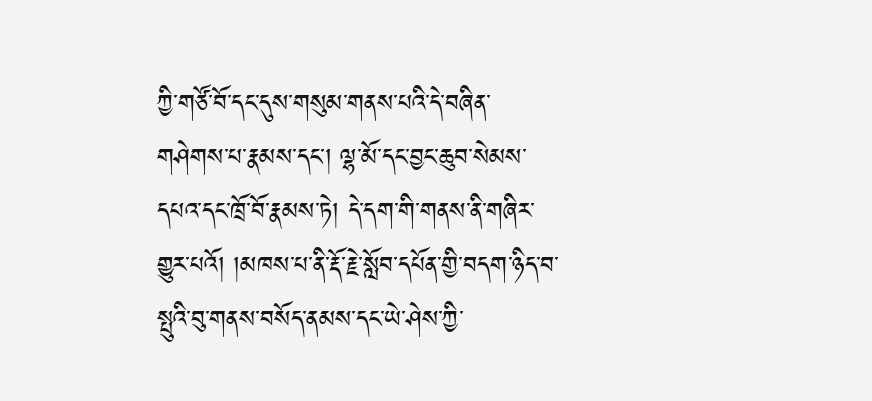ཀྱི་གཙོ་བོ་དང་དུས་གསུམ་གནས་པའི་དེ་བཞིན་གཤེགས་པ་རྣམས་དང་། ལྷ་མོ་དང་བྱང་ཆུབ་སེམས་དཔའ་དང་ཁྲོ་བོ་རྣམས་ཏེ། དེ་དག་གི་གནས་ནི་གཞིར་གྱུར་པའོ། །མཁས་པ་ནི་རྡོ་རྗེ་སློབ་དཔོན་གྱི་བདག་ཉིད་བ་སྤུའི་བུ་གནས་བསོད་ནམས་དང་ཡེ་ཤེས་ཀྱི་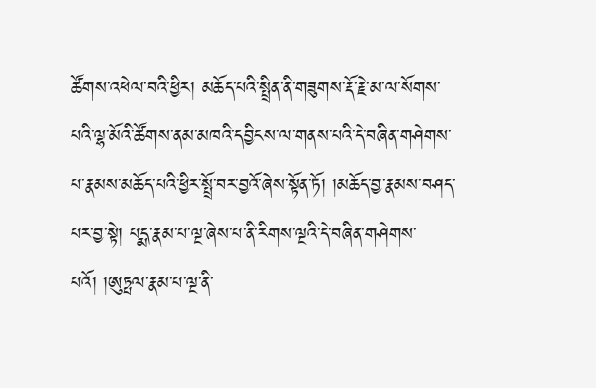ཚོགས་འཕེལ་བའི་ཕྱིར། མཆོད་པའི་སྤྲིན་ནི་གཟུགས་རྡོ་རྗེ་མ་ལ་སོགས་པའི་ལྷ་མོའི་ཚོགས་ནམ་མཁའི་དབྱིངས་ལ་གནས་པའི་དེ་བཞིན་གཤེགས་པ་རྣམས་མཆོད་པའི་ཕྱིར་སྤྲོ་བར་བྱའོ་ཞེས་སྟོན་ཏོ། །མཆོད་བྱ་རྣམས་བཤད་པར་བྱ་སྟེ། པདྨ་རྣམ་པ་ལྔ་ཞེས་པ་ནི་རིགས་ལྔའི་དེ་བཞིན་གཤེགས་པའོ། །ཨུཏྤལ་རྣམ་པ་ལྔ་ནི་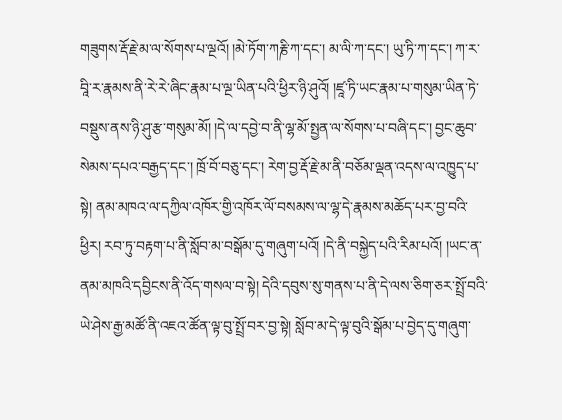གཟུགས་རྡོ་རྗེ་མ་ལ་སོགས་པ་ལྔའོ། །མེ་ཏོག་ཀརྞི་ཀ་དང་། མ་ལི་ཀ་དང་། ཡུ་ཏི་ཀ་དང་། ཀ་ར་བཱི་ར་རྣམས་ནི་རེ་རེ་ཞིང་རྣམ་པ་ལྔ་ཡིན་པའི་ཕྱིར་ཉི་ཤུའོ། །ཛཱ་ཏི་ཡང་རྣམ་པ་གསུམ་ཡིན་ཏེ་བསྡུས་ནས་ཉི་ཤུ་རྩ་གསུམ་མོ། །དེ་ལ་དབྱེ་བ་ནི་ལྷ་མོ་སྤྱན་ལ་སོགས་པ་བཞི་དང་། བྱང་ཆུབ་སེམས་དཔའ་བརྒྱད་དང་། ཁྲོ་བོ་བཅུ་དང་། རེག་བྱ་རྡོ་རྗེ་མ་ནི་བཅོམ་ལྡན་འདས་ལ་འཁྱུད་པ་སྟེ། ནམ་མཁའ་ལ་དཀྱིལ་འཁོར་གྱི་འཁོར་ལོ་བསམས་ལ་ལྷ་དེ་རྣམས་མཆོད་པར་བྱ་བའི་ཕྱིར། རབ་ཏུ་བརྟག་པ་ནི་སློབ་མ་བསྒོམ་དུ་གཞུག་པའོ། །དེ་ནི་བསྐྱེད་པའི་རིམ་པའོ། །ཡང་ན་ནམ་མཁའི་དབྱིངས་ནི་འོད་གསལ་བ་སྟེ། དེའི་དབུས་སུ་གནས་པ་ནི་དེ་ལས་ཅིག་ཅར་སྤྲོ་བའི་ཡེ་ཤེས་རྒྱ་མཚོ་ནི་འཇའ་ཚོན་ལྟ་བུ་སྤྲོ་བར་བྱ་སྟེ། སློབ་མ་དེ་ལྟ་བུའི་སྒོམ་པ་བྱེད་དུ་གཞུག་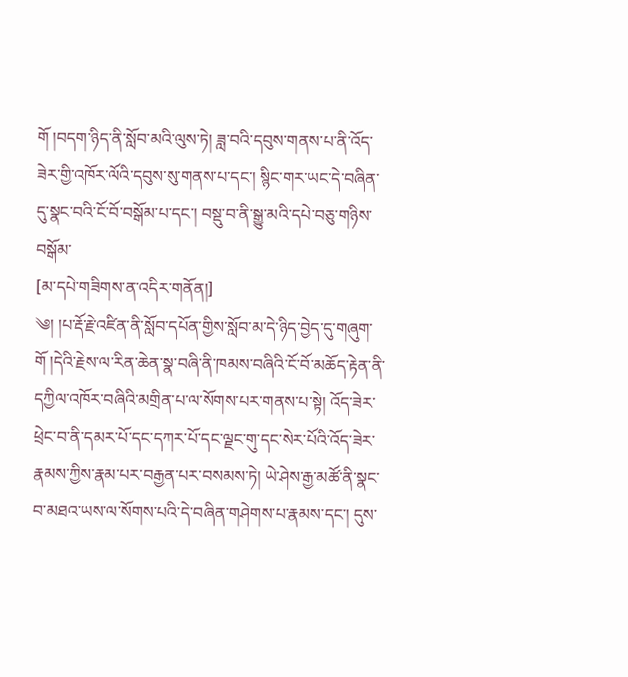གོ །བདག་ཉིད་ནི་སློབ་མའི་ལུས་ཏེ། ཟླ་བའི་དབུས་གནས་པ་ནི་འོད་ཟེར་གྱི་འཁོར་ལོའི་དབུས་སུ་གནས་པ་དང་། སྙིང་གར་ཡང་དེ་བཞིན་དུ་སྣང་བའི་ངོ་བོ་བསྒོམ་པ་དང་། བསྡུ་བ་ནི་སྒྱུ་མའི་དཔེ་བཅུ་གཉིས་བསྒོམ་
[མ་དཔེ་གཟིགས་ན་འདིར་གནོན།]
༄། །པ་རྡོ་རྗེ་འཛིན་ནི་སློབ་དཔོན་གྱིས་སློབ་མ་དེ་ཉིད་བྱེད་དུ་གཞུག་གོ །དེའི་རྗེས་ལ་རིན་ཆེན་སྣ་བཞི་ནི་ཁམས་བཞིའི་ངོ་བོ་མཆོད་རྟེན་ནི་དཀྱིལ་འཁོར་བཞིའི་མགྲིན་པ་ལ་སོགས་པར་གནས་པ་སྟེ། འོད་ཟེར་ཕྲེང་བ་ནི་དམར་པོ་དང་དཀར་པོ་དང་ལྗང་གུ་དང་སེར་པོའི་འོད་ཟེར་རྣམས་ཀྱིས་རྣམ་པར་བརྒྱན་པར་བསམས་ཏེ། ཡེ་ཤེས་རྒྱ་མཚོ་ནི་སྣང་བ་མཐའ་ཡས་ལ་སོགས་པའི་དེ་བཞིན་གཤེགས་པ་རྣམས་དང་། དུས་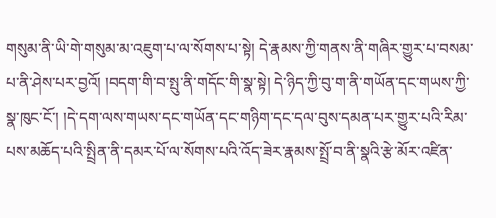གསུམ་ནི་ཡི་གེ་གསུམ་མ་འཇུག་པ་ལ་སོགས་པ་སྟེ། དེ་རྣམས་ཀྱི་གནས་ནི་གཞིར་གྱུར་པ་བསམ་པ་ནི་ཤེས་པར་བྱའོ། །བདག་གི་བ་སྤུ་ནི་གདོང་གི་སྣ་སྟེ། དེ་ཉིད་ཀྱི་བུ་ག་ནི་གཡོན་དང་གཡས་ཀྱི་སྣ་ཁུང་ངོ་། །དེ་དག་ལས་གཡས་དང་གཡོན་དང་གཉིག་དང་དལ་བུས་དམན་པར་གྱུར་པའི་རིམ་པས་མཆོད་པའི་སྤྲིན་ནི་དམར་པོ་ལ་སོགས་པའི་འོད་ཟེར་རྣམས་སྤྲོ་བ་ནི་སྣའི་རྩེ་མོར་འཛིན་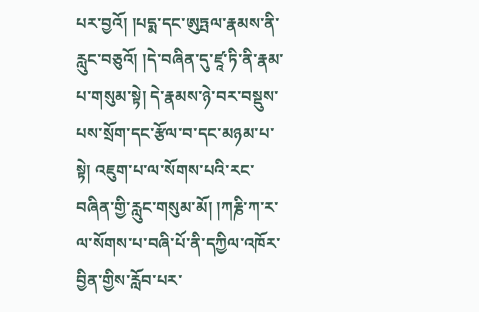པར་བྱའོ། །པདྨ་དང་ཨུཏྤལ་རྣམས་ནི་རླུང་བཅུའོ། །དེ་བཞིན་དུ་ཛཱ་ཏི་ནི་རྣམ་པ་གསུམ་སྟེ། དེ་རྣམས་ཉེ་བར་བསྡུས་པས་སྲོག་དང་རྩོལ་བ་དང་མཉམ་པ་སྟེ། འཇུག་པ་ལ་སོགས་པའི་རང་བཞིན་གྱི་རླུང་གསུམ་མོ། །ཀརྞི་ཀ་ར་ལ་སོགས་པ་བཞི་པོ་ནི་དཀྱིལ་འཁོར་བྱིན་གྱིས་རློབ་པར་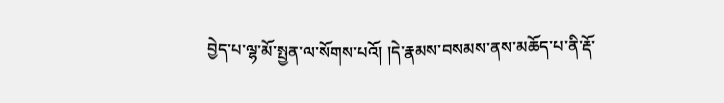བྱེད་པ་ལྷ་མོ་སྤྱན་ལ་སོགས་པའོ། །དེ་རྣམས་བསམས་ནས་མཆོད་པ་ནི་རྡོ་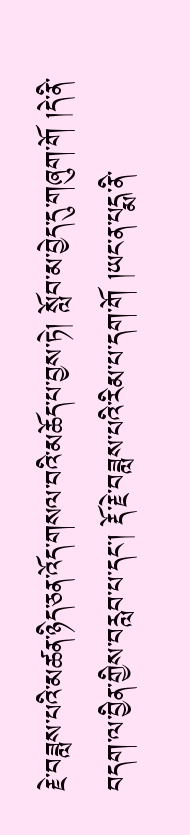རྗེ་བཟླས་པའི་མཚན་ཉིད་ཅན་འོད་གསལ་བའི་མཆོད་པ་བྱས་ཏེ། སློབ་མ་བྱེད་དུ་གཞུག་གོ །དེ་ནི་བདག་ལ་བྱིན་གྱིས་བརླབ་པ་དང་། རྡོ་རྗེ་བཟླས་པའི་རིམ་པ་དག་གོ །ཡང་ན་པདྨ་ནི་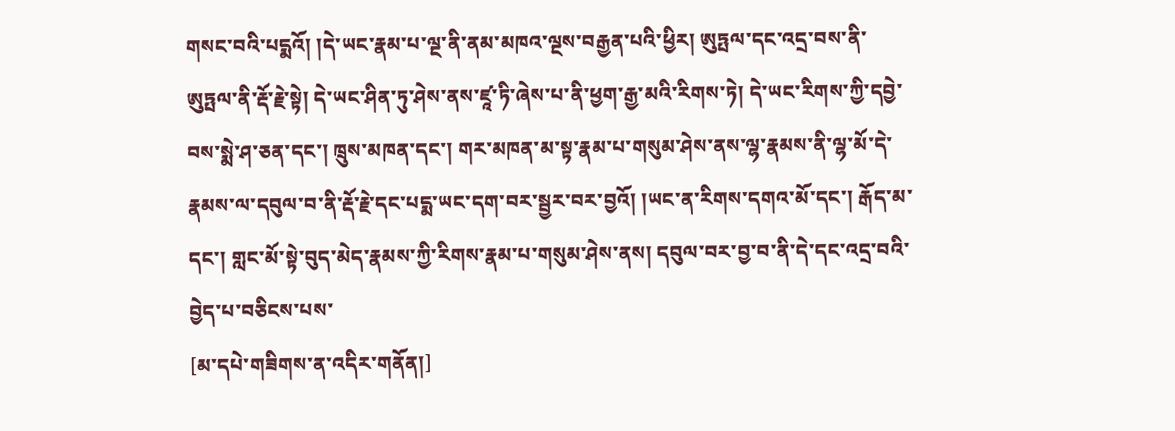གསང་བའི་པདྨའོ། །དེ་ཡང་རྣམ་པ་ལྔ་ནི་ནམ་མཁའ་ལྔས་བརྒྱན་པའི་ཕྱིར། ཨུཏྤལ་དང་འདྲ་བས་ནི་ཨུཏྤལ་ནི་རྡོ་རྗེ་སྟེ། དེ་ཡང་ཤིན་ཏུ་ཤེས་ནས་ཛཱ་ཏི་ཞེས་པ་ནི་ཕྱག་རྒྱ་མའི་རིགས་ཏེ། དེ་ཡང་རིགས་ཀྱི་དབྱེ་བས་སྨེ་ཤ་ཅན་དང་། ཁྲུས་མཁན་དང་། གར་མཁན་མ་སྟ་རྣམ་པ་གསུམ་ཤེས་ནས་ལྷ་རྣམས་ནི་ལྷ་མོ་དེ་རྣམས་ལ་དབུལ་བ་ནི་རྡོ་རྗེ་དང་པདྨ་ཡང་དག་བར་སྦྱར་བར་བྱའོ། །ཡང་ན་རིགས་དགའ་མོ་དང་། རྒོད་མ་དང་། གླང་མོ་སྟེ་བུད་མེད་རྣམས་ཀྱི་རིགས་རྣམ་པ་གསུམ་ཤེས་ནས། དབུལ་བར་བྱ་བ་ནི་དེ་དང་འདྲ་བའི་བྱེད་པ་བཅིངས་པས་
[མ་དཔེ་གཟིགས་ན་འདིར་གནོན།]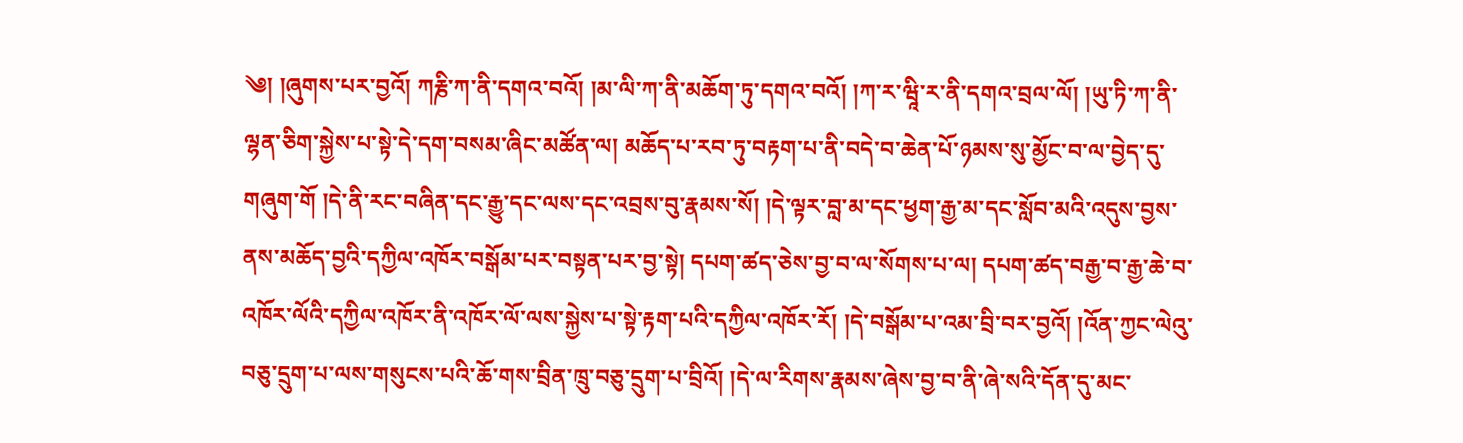༄། །ཞུགས་པར་བྱའོ། ཀརྞི་ཀ་ནི་དགའ་བའོ། །མ་ལི་ཀ་ནི་མཆོག་ཏུ་དགའ་བའོ། །ཀ་ར་ཝཱི་ར་ནི་དགའ་བྲལ་ལོ། །ཡུ་ཏི་ཀ་ནི་ལྷན་ཅིག་སྐྱེས་པ་སྟེ་དེ་དག་བསམ་ཞིང་མཚོན་ལ། མཆོད་པ་རབ་ཏུ་བརྟག་པ་ནི་བདེ་བ་ཆེན་པོ་ཉམས་སུ་མྱོང་བ་ལ་བྱེད་དུ་གཞུག་གོ །དེ་ནི་རང་བཞིན་དང་རྒྱུ་དང་ལས་དང་འབྲས་བུ་རྣམས་སོ། །དེ་ལྟར་བླ་མ་དང་ཕྱག་རྒྱ་མ་དང་སློབ་མའི་འདུས་བྱས་ནས་མཆོད་བྱའི་དཀྱིལ་འཁོར་བསྒོམ་པར་བསྟན་པར་བྱ་སྟེ། དཔག་ཚད་ཅེས་བྱ་བ་ལ་སོགས་པ་ལ། དཔག་ཚད་བརྒྱ་བ་རྒྱ་ཆེ་བ་འཁོར་ལོའི་དཀྱིལ་འཁོར་ནི་འཁོར་ལོ་ལས་སྐྱེས་པ་སྟེ་རྟག་པའི་དཀྱིལ་འཁོར་རོ། །དེ་བསྒོམ་པ་འམ་བྲི་བར་བྱའོ། །འོན་ཀྱང་ལེའུ་བཅུ་དྲུག་པ་ལས་གསུངས་པའི་ཆོ་གས་བྲིན་ཁྲུ་བཅུ་དྲུག་པ་བྲིའོ། །དེ་ལ་རིགས་རྣམས་ཞེས་བྱ་བ་ནི་ཞེ་སའི་དོན་དུ་མང་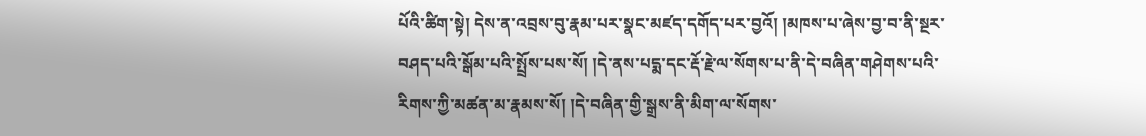པོའི་ཚིག་སྟེ། དེས་ན་འབྲས་བུ་རྣམ་པར་སྣང་མཛད་དགོད་པར་བྱའོ། །མཁས་པ་ཞེས་བྱ་བ་ནི་སྔར་བཤད་པའི་སྒོམ་པའི་སྤྲོས་པས་སོ། །དེ་ནས་པདྨ་དང་རྡོ་རྗེ་ལ་སོགས་པ་ནི་དེ་བཞིན་གཤེགས་པའི་རིགས་ཀྱི་མཚན་མ་རྣམས་སོ། །དེ་བཞིན་གྱི་སྒྲས་ནི་མིག་ལ་སོགས་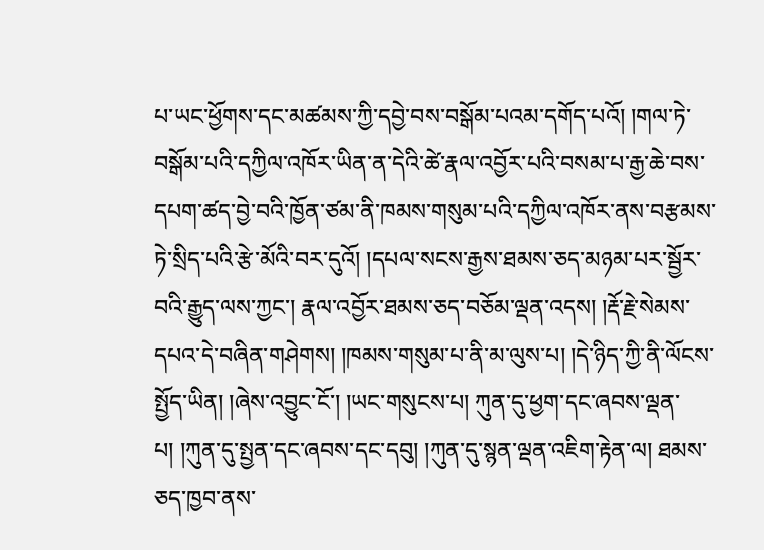པ་ཡང་ཕྱོགས་དང་མཚམས་ཀྱི་དབྱེ་བས་བསྒོམ་པའམ་དགོད་པའོ། །གལ་ཏེ་བསྒོམ་པའི་དཀྱིལ་འཁོར་ཡིན་ན་དེའི་ཚེ་རྣལ་འབྱོར་པའི་བསམ་པ་རྒྱ་ཆེ་བས་དཔག་ཚད་བྱེ་བའི་ཁྱོན་ཙམ་ནི་ཁམས་གསུམ་པའི་དཀྱིལ་འཁོར་ནས་བརྩམས་ཏེ་སྲིད་པའི་རྩེ་མོའི་བར་དུའོ། །དཔལ་སངས་རྒྱས་ཐམས་ཅད་མཉམ་པར་སྦྱོར་བའི་རྒྱུད་ལས་ཀྱང་། རྣལ་འབྱོར་ཐམས་ཅད་བཅོམ་ལྡན་འདས། །རྡོ་རྗེ་སེམས་དཔའ་དེ་བཞིན་གཤེགས། །ཁམས་གསུམ་པ་ནི་མ་ལུས་པ། །དེ་ཉིད་ཀྱི་ནི་ལོངས་སྤྱོད་ཡིན། །ཞེས་འབྱུང་ངོ་། །ཡང་གསུངས་པ། ཀུན་དུ་ཕྱག་དང་ཞབས་ལྡན་པ། །ཀུན་དུ་སྤྱན་དང་ཞབས་དང་དབུ། །ཀུན་དུ་སྙན་ལྡན་འཇིག་རྟེན་ལ། ཐམས་ཅད་ཁྱབ་ནས་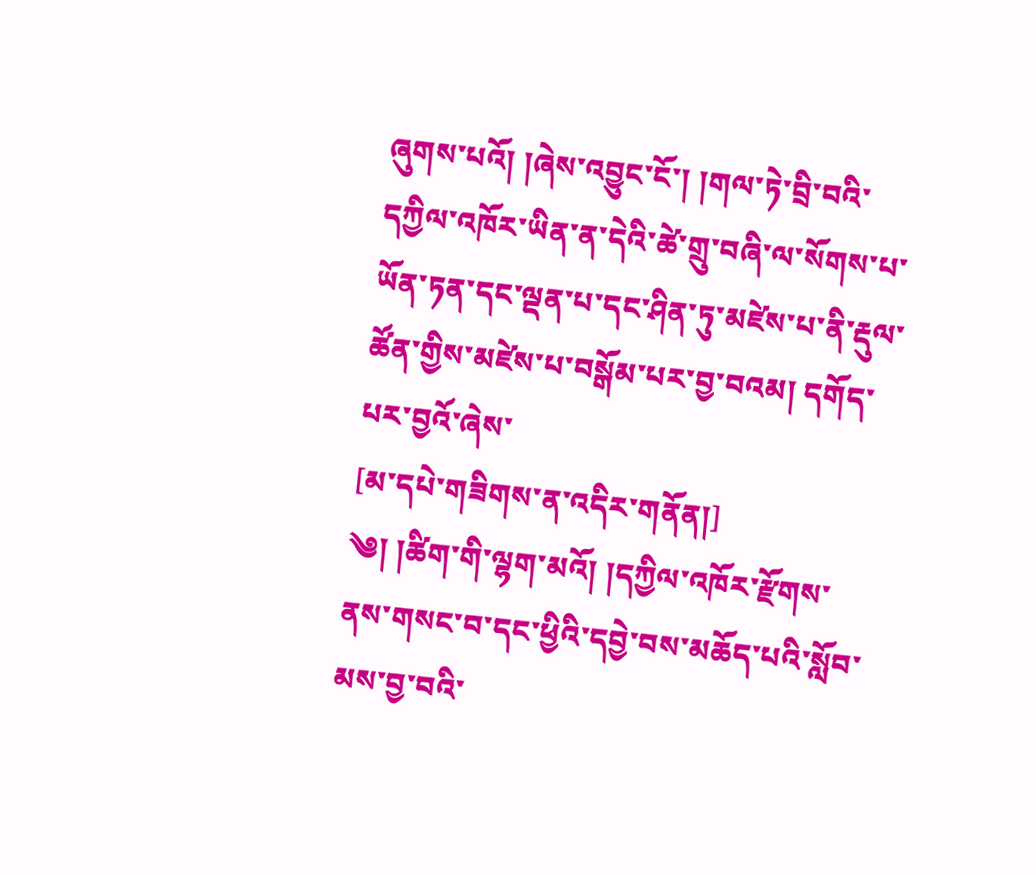ཞུགས་པའོ། །ཞེས་འབྱུང་ངོ་། །གལ་ཏེ་བྲི་བའི་དཀྱིལ་འཁོར་ཡིན་ན་དེའི་ཚེ་གྲུ་བཞི་ལ་སོགས་པ་ཡོན་ཏན་དང་ལྡན་པ་དང་ཤིན་ཏུ་མཛེས་པ་ནི་རྡུལ་ཚོན་གྱིས་མཛེས་པ་བསྒོམ་པར་བྱ་བའམ། དགོད་པར་བྱའོ་ཞེས་
[མ་དཔེ་གཟིགས་ན་འདིར་གནོན།]
༄། །ཚིག་གི་ལྷག་མའོ། །དཀྱིལ་འཁོར་རྫོགས་ནས་གསང་བ་དང་ཕྱིའི་དབྱེ་བས་མཆོད་པའི་སློབ་མས་བྱ་བའི་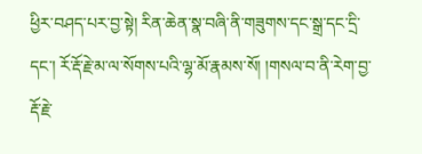ཕྱིར་བཤད་པར་བྱ་སྟེ། རིན་ཆེན་སྣ་བཞི་ནི་གཟུགས་དང་སྒྲ་དང་དྲི་དང་། རོ་རྡོ་རྗེ་མ་ལ་སོགས་པའི་ལྷ་མོ་རྣམས་སོ། །གསལ་བ་ནི་རེག་བྱ་རྡོ་རྗེ་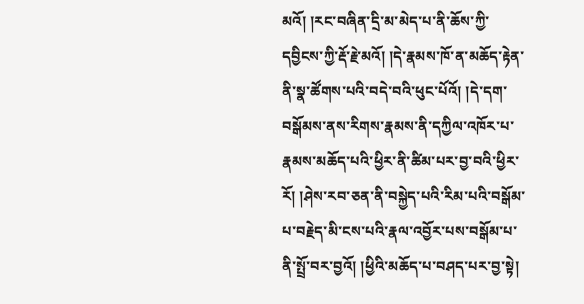མའོ། །རང་བཞིན་དྲི་མ་མེད་པ་ནི་ཆོས་ཀྱི་དབྱིངས་ཀྱི་རྡོ་རྗེ་མའོ། །དེ་རྣམས་ཁོ་ན་མཆོད་རྟེན་ནི་སྣ་ཚོགས་པའི་བདེ་བའི་ཕུང་པོའོ། །དེ་དག་བསྒོམས་ནས་རིགས་རྣམས་ནི་དཀྱིལ་འཁོར་པ་རྣམས་མཆོད་པའི་ཕྱིར་ནི་ཚིམ་པར་བྱ་བའི་ཕྱིར་རོ། །ཤེས་རབ་ཅན་ནི་བསྐྱེད་པའི་རིམ་པའི་བསྒོམ་པ་བརྗེད་མི་ངས་པའི་རྣལ་འབྱོར་པས་བསྒོམ་པ་ནི་སྤྲོ་བར་བྱའོ། །ཕྱིའི་མཆོད་པ་བཤད་པར་བྱ་སྟེ།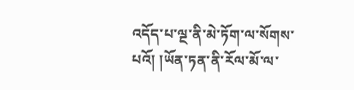འདོད་པ་ལྔ་ནི་མེ་ཏོག་ལ་སོགས་པའོ། །ཡོན་ཏན་ནི་རོལ་མོ་ལ་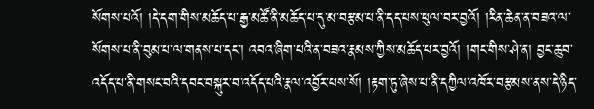སོགས་པའོ། །དེ་དག་གིས་མཆོད་པ་རྒྱ་མཚོ་ནི་མཆོད་པ་དུ་མ་བརྩམ་པ་ནི་དད་པས་ཕུལ་བར་བྱའོ། །རིན་ཆེན་ན་བཟའ་ལ་སོགས་པ་ནི་བུམ་པ་ལ་གནས་པ་དང་། འབའ་ཞིག་པའི་ན་བཟའ་རྣམས་ཀྱིས་མཆོད་པར་བྱའོ། །གང་གིས་ཤེ་ན། བྱང་ཆུབ་འདོད་པ་ནི་གསང་བའི་དབང་བསྐུར་བ་འདོད་པའི་རྣལ་འབྱོར་པས་སོ། །རྟག་ཏུ་ཞེས་པ་ནི་དཀྱིལ་འཁོར་བརྩམས་ནས་དེ་ཉིད་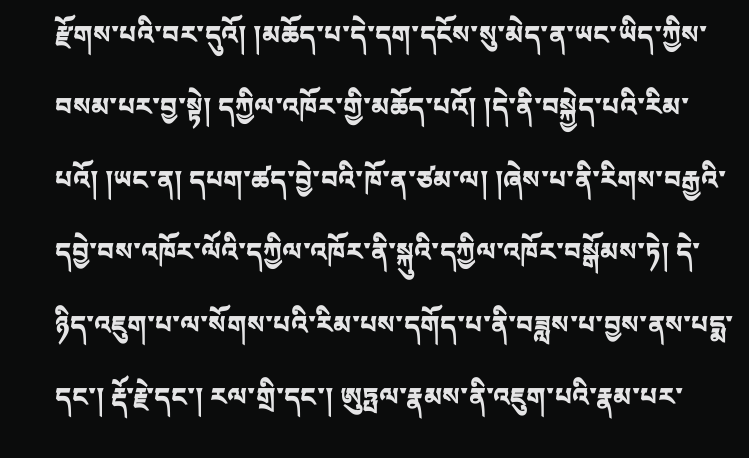རྫོགས་པའི་བར་དུའོ། །མཆོད་པ་དེ་དག་དངོས་སུ་མེད་ན་ཡང་ཡིད་ཀྱིས་བསམ་པར་བྱ་སྟེ། དཀྱིལ་འཁོར་གྱི་མཆོད་པའོ། །དེ་ནི་བསྐྱེད་པའི་རིམ་པའོ། །ཡང་ན། དཔག་ཚད་བྱེ་བའི་ཁོ་ན་ཙམ་ལ། །ཞེས་པ་ནི་རིགས་བརྒྱའི་དབྱེ་བས་འཁོར་ལོའི་དཀྱིལ་འཁོར་ནི་སྐུའི་དཀྱིལ་འཁོར་བསྒོམས་ཏེ། དེ་ཉིད་འཇུག་པ་ལ་སོགས་པའི་རིམ་པས་དགོད་པ་ནི་བཟླས་པ་བྱས་ནས་པདྨ་དང་། རྡོ་རྗེ་དང་། རལ་གྲི་དང་། ཨུཏྤལ་རྣམས་ནི་འཇུག་པའི་རྣམ་པར་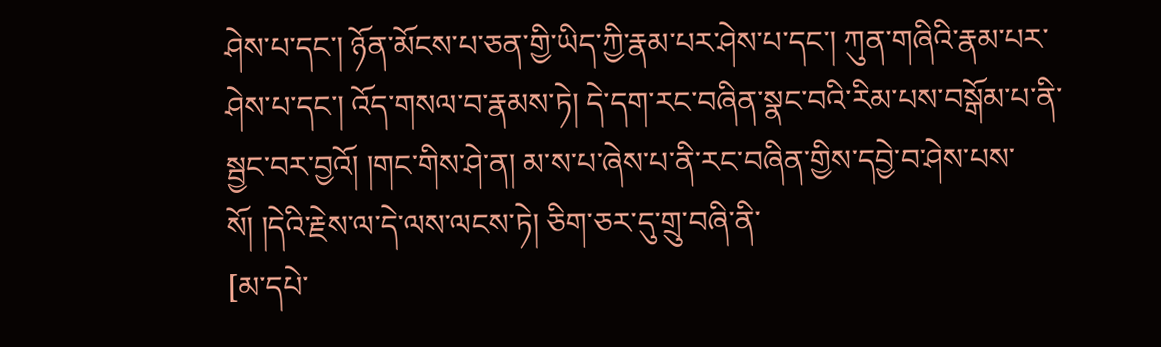ཤེས་པ་དང་། ཉོན་མོངས་པ་ཅན་གྱི་ཡིད་ཀྱི་རྣམ་པར་ཤེས་པ་དང་། ཀུན་གཞིའི་རྣམ་པར་ཤེས་པ་དང་། འོད་གསལ་བ་རྣམས་ཏེ། དེ་དག་རང་བཞིན་སྣང་བའི་རིམ་པས་བསྒོམ་པ་ནི་སྦྱང་བར་བྱའོ། །གང་གིས་ཤེ་ན། མ་ས་པ་ཞེས་པ་ནི་རང་བཞིན་གྱིས་དབྱེ་བ་ཤེས་པས་སོ། །དེའི་རྗེས་ལ་དེ་ལས་ལངས་ཏེ། ཅིག་ཅར་དུ་གྲུ་བཞི་ནི་
[མ་དཔེ་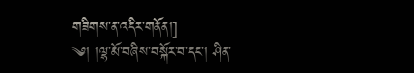གཟིགས་ན་འདིར་གནོན།]
༄། །ལྷ་མོ་བཞིས་བསྐོར་བ་དང་། ཤིན་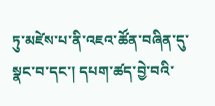ཏུ་མཛེས་པ་ནི་འཇའ་ཚོན་བཞིན་དུ་སྣང་བ་དང་། དཔག་ཚད་བྱེ་བའི་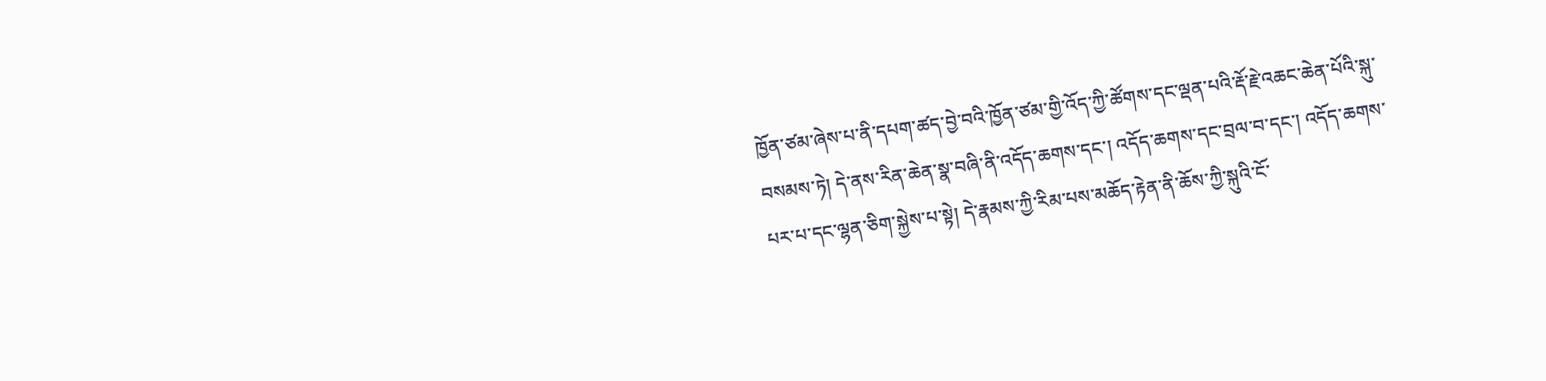ཁྱོན་ཙམ་ཞེས་པ་ནི་དཔག་ཚད་བྱེ་བའི་ཁྱོན་ཙམ་གྱི་འོད་ཀྱི་ཚོགས་དང་ལྡན་པའི་རྡོ་རྗེ་འཆང་ཆེན་པོའི་སྐུ་བསམས་ཏེ། དེ་ནས་རིན་ཆེན་སྣ་བཞི་ནི་འདོད་ཆགས་དང་། འདོད་ཆགས་དང་བྲལ་བ་དང་། འདོད་ཆགས་པར་པ་དང་ལྷན་ཅིག་སྐྱེས་པ་སྟེ། དེ་རྣམས་ཀྱི་རིམ་པས་མཆོད་རྟེན་ནི་ཆོས་ཀྱི་སྐུའི་ངོ་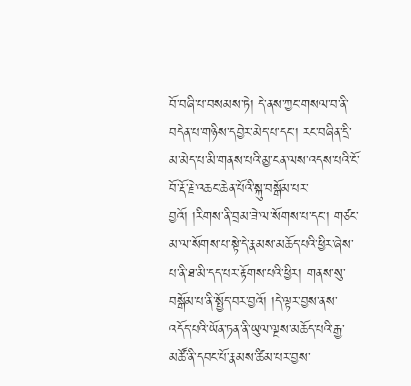བོ་བཞི་པ་བསམས་ཏེ། དེ་ནས་ཀྱང་གསལ་བ་ནི་བདེན་པ་གཉིས་དབྱེར་མེད་པ་དང་། རང་བཞིན་དྲི་མ་མེད་པ་མི་གནས་པའི་མྱ་ངན་ལས་འདས་པའི་ངོ་བོ་རྡོ་རྗེ་འཆང་ཆེན་པོའི་སྐུ་བསྒོམ་པར་བྱའོ། །རིགས་ནི་བྲམ་ཟེ་ལ་སོགས་པ་དང་། གཙང་མ་ལ་སོགས་པ་སྟེ་དེ་རྣམས་མཆོད་པའི་ཕྱིར་ཞེས་པ་ནི་ཐ་མི་དད་པར་རྟོགས་པའི་ཕྱིར། གནས་སུ་བསྒོམ་པ་ནི་སྤྱོད་བར་བྱའོ། །དེ་ལྟར་བྱས་ནས་འདོད་པའི་ཡོན་ཏན་ནི་ཡུལ་ལྔས་མཆོད་པའི་རྒྱ་མཚོ་ནི་དབང་པོ་རྣམས་ཚིམ་པར་བྱས་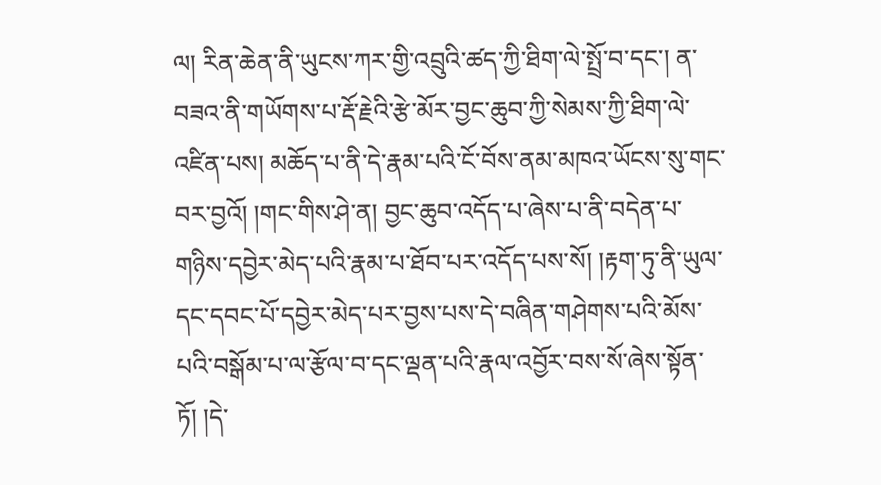ལ། རིན་ཆེན་ནི་ཡུངས་ཀར་གྱི་འབྲུའི་ཚད་ཀྱི་ཐིག་ལེ་སྤྲོ་བ་དང་། ན་བཟའ་ནི་གཡོགས་པ་རྡོ་རྗེའི་རྩེ་མོར་བྱང་ཆུབ་ཀྱི་སེམས་ཀྱི་ཐིག་ལེ་འཛིན་པས། མཆོད་པ་ནི་དེ་རྣམ་པའི་ངོ་བོས་ནམ་མཁའ་ཡོངས་སུ་གང་བར་བྱའོ། །གང་གིས་ཤེ་ན། བྱང་ཆུབ་འདོད་པ་ཞེས་པ་ནི་བདེན་པ་གཉིས་དབྱེར་མེད་པའི་རྣམ་པ་ཐོབ་པར་འདོད་པས་སོ། །རྟག་ཏུ་ནི་ཡུལ་དང་དབང་པོ་དབྱེར་མེད་པར་བྱས་པས་དེ་བཞིན་གཤེགས་པའི་མོས་པའི་བསྒོམ་པ་ལ་རྩོལ་བ་དང་ལྡན་པའི་རྣལ་འབྱོར་བས་སོ་ཞེས་སྟོན་ཏོ། །དེ་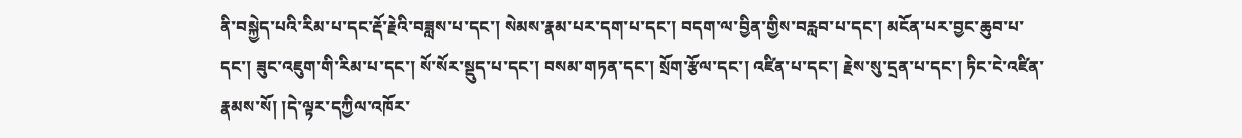ནི་བསྐྱེད་པའི་རིམ་པ་དང་རྡོ་རྗེའི་བཟླས་པ་དང་། སེམས་རྣམ་པར་དག་པ་དང་། བདག་ལ་བྱིན་གྱིས་བརླབ་པ་དང་། མངོན་པར་བྱང་ཆུབ་པ་དང་། ཟུང་འཇུག་གི་རིམ་པ་དང་། སོ་སོར་སྡུད་པ་དང་། བསམ་གཏན་དང་། སྲོག་རྩོལ་དང་། འཛིན་པ་དང་། རྗེས་སུ་དྲན་པ་དང་། ཏིང་ངེ་འཛིན་རྣམས་སོ། །དེ་ལྟར་དཀྱིལ་འཁོར་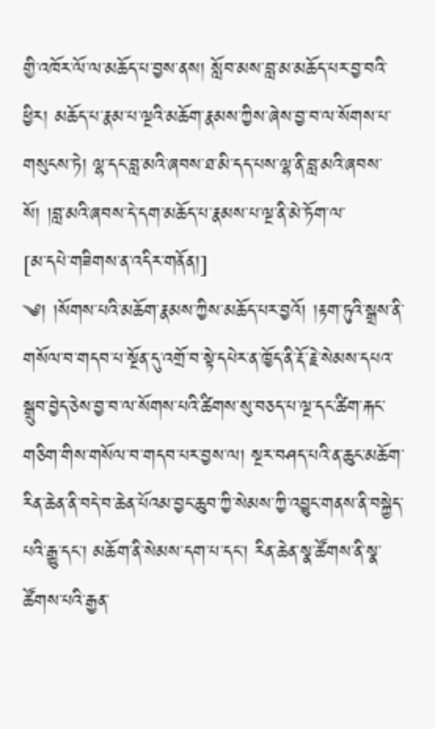གྱི་འཁོར་ལོ་ལ་མཆོད་པ་བྱས་ནས། སློབ་མས་བླ་མ་མཆོད་པར་བྱ་བའི་ཕྱིར། མཆོད་པ་རྣམ་པ་ལྔའི་མཆོག་རྣམས་ཀྱིས་ཞེས་བྱ་བ་ལ་སོགས་པ་གསུངས་ཏེ། ལྷ་དང་བླ་མའི་ཞབས་ཐ་མི་དད་པས་ལྷ་ནི་བླ་མའི་ཞབས་སོ། །བླ་མའི་ཞབས་དེ་དག་མཆོད་པ་རྣམས་པ་ལྔ་ནི་མེ་ཏོག་ལ་
[མ་དཔེ་གཟིགས་ན་འདིར་གནོན།]
༄། །སོགས་པའི་མཆོག་རྣམས་ཀྱིས་མཆོད་པར་བྱའོ། །རྟག་ཏུའི་སྒྲས་ནི་གསོལ་བ་གདབ་པ་སྔོན་དུ་འགྲོ་བ་སྟེ་དཔེར་ན་ཁྱོད་ནི་རྡོ་རྗེ་སེམས་དཔའ་སྒྲུབ་བྱེད་ཅེས་བྱ་བ་ལ་སོགས་པའི་ཚིགས་སུ་བཅད་པ་ལྔ་དང་ཚིག་རྐང་གཅིག་གིས་གསོལ་བ་གདབ་པར་བྱས་ལ། སྔར་བཤད་པའི་ན་ཆུང་མཆོག་རིན་ཆེན་ནི་བདེ་བ་ཆེན་པོའམ་བྱང་ཆུབ་ཀྱི་སེམས་ཀྱི་འབྱུང་གནས་ནི་བསྐྱེད་པའི་རྒྱུ་དང་། མཆོག་ནི་སེམས་དག་པ་དང་། རིན་ཆེན་སྣ་ཚོགས་ནི་སྣ་ཚོགས་པའི་རྒྱན་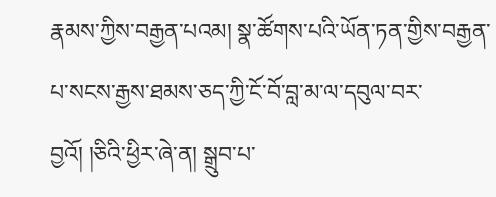རྣམས་ཀྱིས་བརྒྱན་པའམ། སྣ་ཚོགས་པའི་ཡོན་ཏན་གྱིས་བརྒྱན་པ་སངས་རྒྱས་ཐམས་ཅད་ཀྱི་ངོ་བོ་བླ་མ་ལ་དབུལ་བར་བྱའོ། །ཅིའི་ཕྱིར་ཞེ་ན། སྒྲུབ་པ་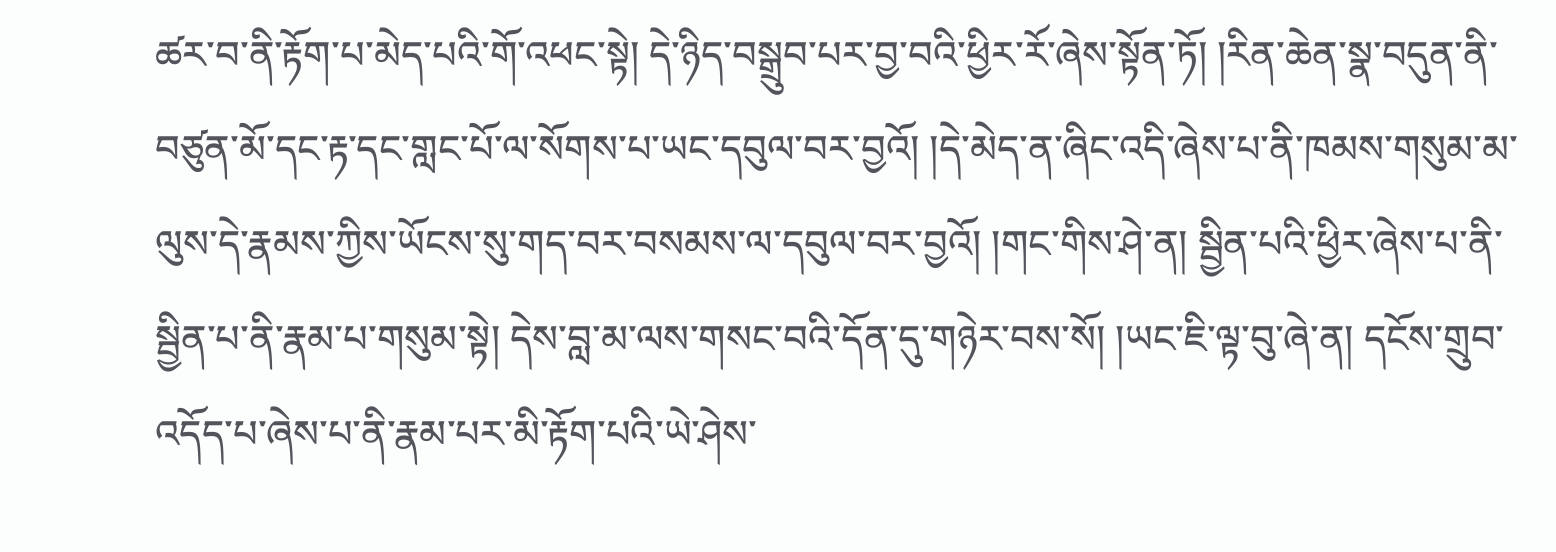ཚར་བ་ནི་རྟོག་པ་མེད་པའི་གོ་འཕང་སྟེ། དེ་ཉིད་བསྒྲུབ་པར་བྱ་བའི་ཕྱིར་རོ་ཞེས་སྟོན་ཏོ། །རིན་ཆེན་སྣ་བདུན་ནི་བཙུན་མོ་དང་རྟ་དང་གླང་པོ་ལ་སོགས་པ་ཡང་དབུལ་བར་བྱའོ། །དེ་མེད་ན་ཞིང་འདི་ཞེས་པ་ནི་ཁམས་གསུམ་མ་ལུས་དེ་རྣམས་ཀྱིས་ཡོངས་སུ་གད་བར་བསམས་ལ་དབུལ་བར་བྱའོ། །གང་གིས་ཤེ་ན། སྦྱིན་པའི་ཕྱིར་ཞེས་པ་ནི་སྦྱིན་པ་ནི་རྣམ་པ་གསུམ་སྟེ། དེས་བླ་མ་ལས་གསང་བའི་དོན་དུ་གཉེར་བས་སོ། །ཡང་ཇི་ལྟ་བུ་ཞེ་ན། དངོས་གྲུབ་འདོད་པ་ཞེས་པ་ནི་རྣམ་པར་མི་རྟོག་པའི་ཡེ་ཤེས་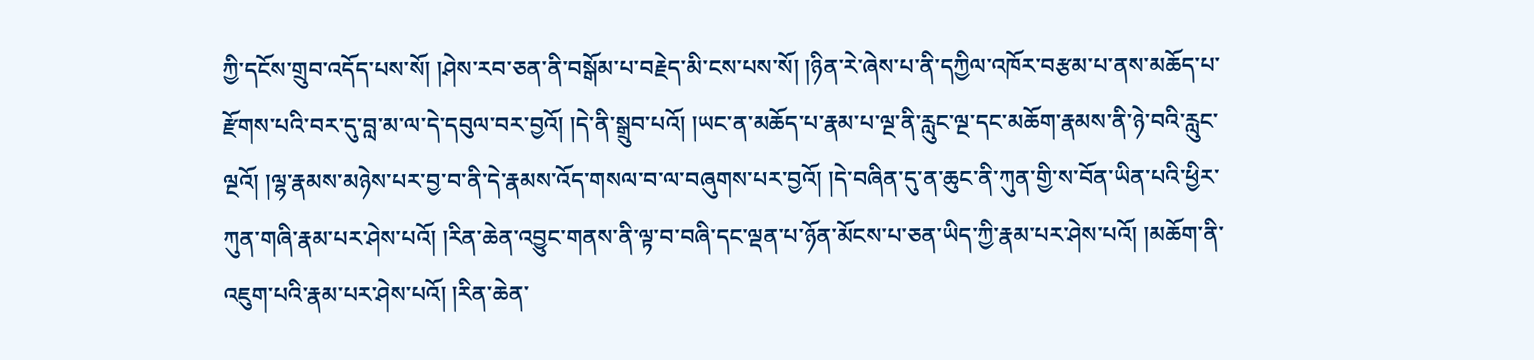ཀྱི་དངོས་གྲུབ་འདོད་པས་སོ། །ཤེས་རབ་ཅན་ནི་བསྒོམ་པ་བརྗེད་མི་ངས་པས་སོ། །ཉིན་རེ་ཞེས་པ་ནི་དཀྱིལ་འཁོར་བརྩམ་པ་ནས་མཆོད་པ་རྫོགས་པའི་བར་དུ་བླ་མ་ལ་དེ་དབུལ་བར་བྱའོ། །དེ་ནི་སྒྲུབ་པའོ། །ཡང་ན་མཆོད་པ་རྣམ་པ་ལྔ་ནི་རླུང་ལྔ་དང་མཆོག་རྣམས་ནི་ཉེ་བའི་རླུང་ལྔའོ། །ལྷ་རྣམས་མཉེས་པར་བྱ་བ་ནི་དེ་རྣམས་འོད་གསལ་བ་ལ་བཞུགས་པར་བྱའོ། །དེ་བཞིན་དུ་ན་ཆུང་ནི་ཀུན་གྱི་ས་བོན་ཡིན་པའི་ཕྱིར་ཀུན་གཞི་རྣམ་པར་ཤེས་པའོ། །རིན་ཆེན་འབྱུང་གནས་ནི་ལྟ་བ་བཞི་དང་ལྡན་པ་ཉོན་མོངས་པ་ཅན་ཡིད་ཀྱི་རྣམ་པར་ཤེས་པའོ། །མཆོག་ནི་འཇུག་པའི་རྣམ་པར་ཤེས་པའོ། །རིན་ཆེན་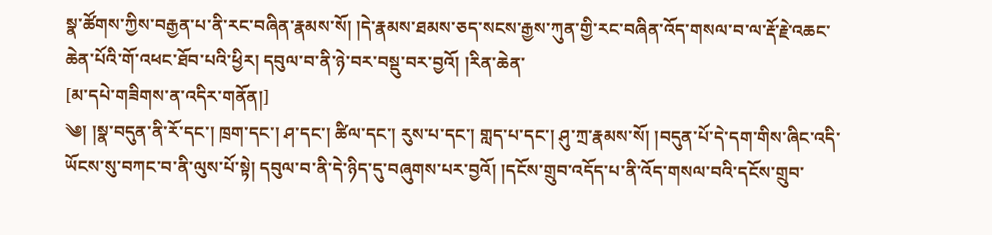སྣ་ཚོགས་ཀྱིས་བརྒྱན་པ་ནི་རང་བཞིན་རྣམས་སོ། །དེ་རྣམས་ཐམས་ཅད་སངས་རྒྱས་ཀུན་གྱི་རང་བཞིན་འོད་གསལ་བ་ལ་རྡོ་རྗེ་འཆང་ཆེན་པོའི་གོ་འཕང་ཐོབ་པའི་ཕྱིར། དབུལ་བ་ནི་ཉེ་བར་བསྡུ་བར་བྱའོ། །རིན་ཆེན་
[མ་དཔེ་གཟིགས་ན་འདིར་གནོན།]
༄། །སྣ་བདུན་ནི་རོ་དང་། ཁྲག་དང་། ཤ་དང་། ཚིལ་དང་། རུས་པ་དང་། གླད་པ་དང་། ཤུ་ཀྲ་རྣམས་སོ། །བདུན་པོ་དེ་དག་གིས་ཞིང་འདི་ཡོངས་སུ་བཀང་བ་ནི་ལུས་པོ་སྟེ། དབུལ་བ་ནི་དེ་ཉིད་དུ་བཞུགས་པར་བྱའོ། །དངོས་གྲུབ་འདོད་པ་ནི་འོད་གསལ་བའི་དངོས་གྲུབ་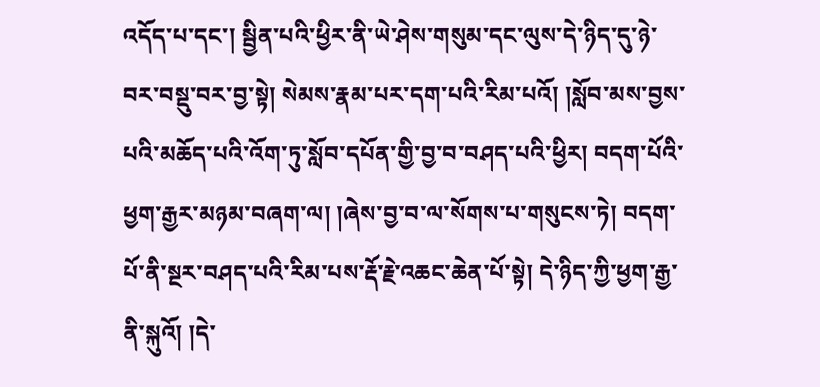འདོད་པ་དང་། སྦྱིན་པའི་ཕྱིར་ནི་ཡེ་ཤེས་གསུམ་དང་ལུས་དེ་ཉིད་དུ་ཉེ་བར་བསྡུ་བར་བྱ་སྟེ། སེམས་རྣམ་པར་དག་པའི་རིམ་པའོ། །སློབ་མས་བྱས་པའི་མཆོད་པའི་འོག་ཏུ་སློབ་དཔོན་གྱི་བྱ་བ་བཤད་པའི་ཕྱིར། བདག་པོའི་ཕྱག་རྒྱར་མཉམ་བཞག་ལ། །ཞེས་བྱ་བ་ལ་སོགས་པ་གསུངས་ཏེ། བདག་པོ་ནི་སྔར་བཤད་པའི་རིམ་པས་རྡོ་རྗེ་འཆང་ཆེན་པོ་སྟེ། དེ་ཉིད་ཀྱི་ཕྱག་རྒྱ་ནི་སྐུའོ། །དེ་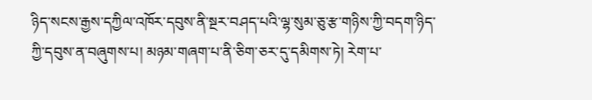ཉིད་སངས་རྒྱས་དཀྱིལ་འཁོར་དབུས་ནི་སྔར་བཤད་པའི་ལྷ་སུམ་ཅུ་རྩ་གཉིས་ཀྱི་བདག་ཉིད་ཀྱི་དབུས་ན་བཞུགས་པ། མཉམ་གཞག་པ་ནི་ཅིག་ཅར་དུ་དམིགས་ཏེ། རེག་པ་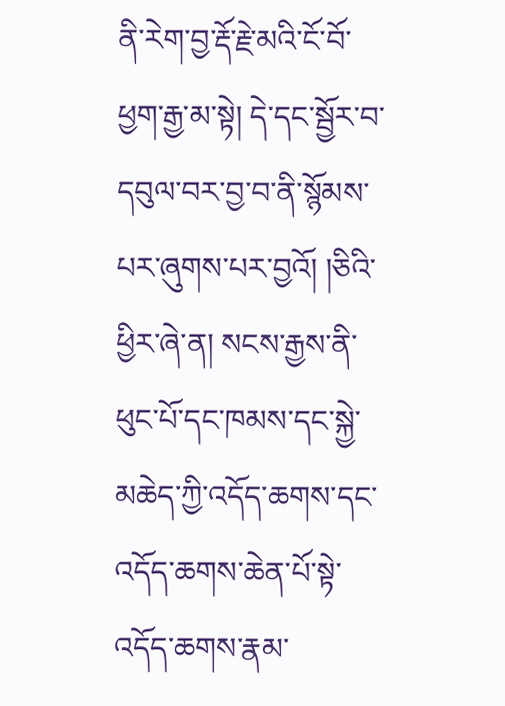ནི་རེག་བྱ་རྡོ་རྗེ་མའི་ངོ་བོ་ཕྱག་རྒྱ་མ་སྟེ། དེ་དང་སྦྱོར་བ་དབུལ་བར་བྱ་བ་ནི་སྙོམས་པར་ཞུགས་པར་བྱའོ། །ཅིའི་ཕྱིར་ཞེ་ན། སངས་རྒྱས་ནི་ཕུང་པོ་དང་ཁམས་དང་སྐྱེ་མཆེད་ཀྱི་འདོད་ཆགས་དང་འདོད་ཆགས་ཆེན་པོ་སྟེ་འདོད་ཆགས་རྣམ་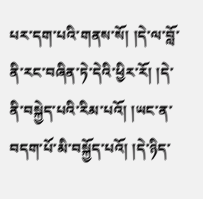པར་དག་པའི་གནས་སོ། །དེ་ལ་བློ་ནི་རང་བཞིན་ཏེ་དེའི་ཕྱིར་རོ། །དེ་ནི་བསྐྱེད་པའི་རིམ་པའོ། །ཡང་ན་བདག་པོ་མི་བསྐྱོད་པའོ། །དེ་ཉིད་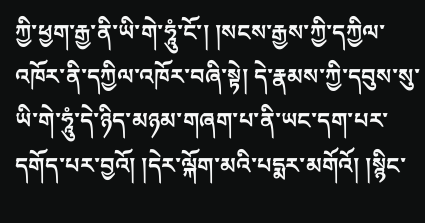ཀྱི་ཕྱག་རྒྱ་ནི་ཡི་གེ་ཧཱུཾ་ངོ་། །སངས་རྒྱས་ཀྱི་དཀྱིལ་འཁོར་ནི་དཀྱིལ་འཁོར་བཞི་སྟེ། དེ་རྣམས་ཀྱི་དབུས་སུ་ཡི་གེ་ཧཱུཾ་དེ་ཉིད་མཉམ་གཞག་པ་ནི་ཡང་དག་པར་དགོད་པར་བྱའོ། །དེར་ལྐོག་མའི་པདྨར་མགོའོ། །སྙིང་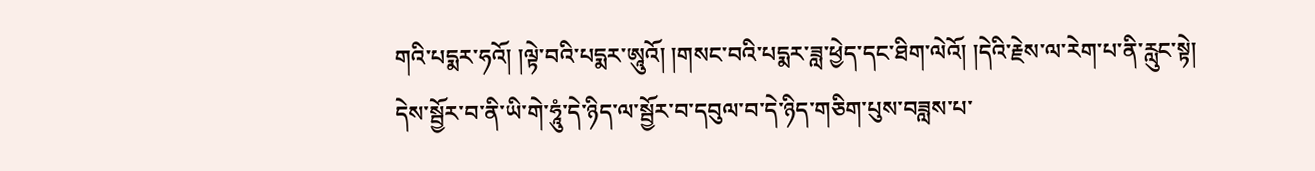གའི་པདྨར་ཧའོ། །ལྟེ་བའི་པདྨར་ཨཱུའོ། །གསང་བའི་པདྨར་ཟླ་ཕྱེད་དང་ཐིག་ལེའོ། །དེའི་རྗེས་ལ་རེག་པ་ནི་རླུང་སྟེ། དེས་སྦྱོར་བ་ནི་ཡི་གེ་ཧཱུཾ་དེ་ཉིད་ལ་སྦྱོར་བ་དབུལ་བ་དེ་ཉིད་གཅིག་པུས་བཟླས་པ་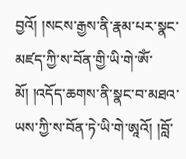བྱའོ། །སངས་རྒྱས་ནི་རྣམ་པར་སྣང་མཛད་ཀྱི་ས་བོན་གྱི་ཡི་གེ་ཨོཾ་མོ། །འདོད་ཆགས་ནི་སྣང་བ་མཐའ་ཡས་ཀྱི་ས་བོན་ཏེ་ཡི་གེ་ཨཱའོ། །བློ་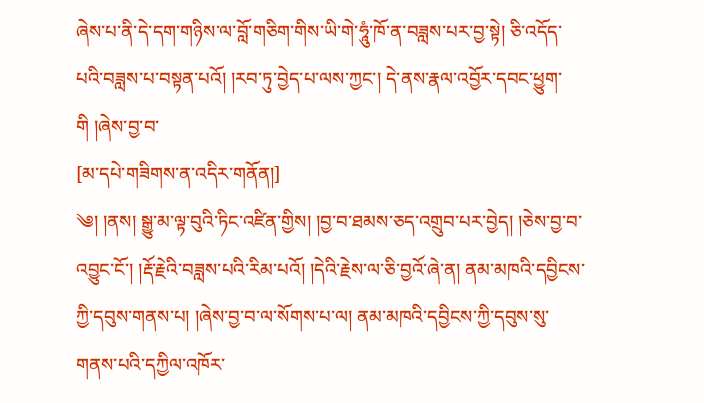ཞེས་པ་ནི་དེ་དག་གཉིས་ལ་བློ་གཅིག་གིས་ཡི་གེ་ཧཱུཾ་ཁོ་ན་བཟླས་པར་བྱ་སྟེ། ཅི་འདོད་པའི་བཟླས་པ་བསྟན་པའོ། །རབ་ཏུ་བྱེད་པ་ལས་ཀྱང་། དེ་ནས་རྣལ་འབྱོར་དབང་ཕྱུག་གི །ཞེས་བྱ་བ་
[མ་དཔེ་གཟིགས་ན་འདིར་གནོན།]
༄། །ནས། སྒྱུ་མ་ལྟ་བུའི་ཏིང་འཛིན་གྱིས། །བྱ་བ་ཐམས་ཅད་འགྲུབ་པར་བྱེད། །ཅེས་བྱ་བ་འབྱུང་ངོ་། །རྡོ་རྗེའི་བཟླས་པའི་རིམ་པའོ། །དེའི་རྗེས་ལ་ཅི་བྱའོ་ཞེ་ན། ནམ་མཁའི་དབྱིངས་ཀྱི་དབུས་གནས་པ། །ཞེས་བྱ་བ་ལ་སོགས་པ་ལ། ནམ་མཁའི་དབྱིངས་ཀྱི་དབུས་སུ་གནས་པའི་དཀྱིལ་འཁོར་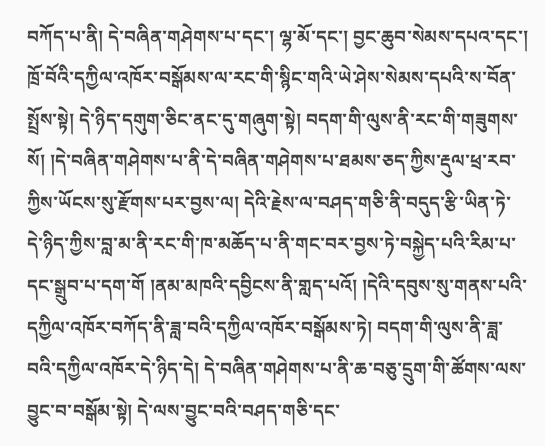བཀོད་པ་ནི། དེ་བཞིན་གཤེགས་པ་དང་། ལྷ་མོ་དང་། བྱང་ཆུབ་སེམས་དཔའ་དང་། ཁྲོ་བོའི་དཀྱིལ་འཁོར་བསྒོམས་ལ་རང་གི་སྙིང་གའི་ཡེ་ཤེས་སེམས་དཔའི་ས་བོན་སྤྲོས་སྟེ། དེ་ཉིད་དགུག་ཅིང་ནང་དུ་གཞུག་སྟེ། བདག་གི་ལུས་ནི་རང་གི་གཟུགས་སོ། །དེ་བཞིན་གཤེགས་པ་ནི་དེ་བཞིན་གཤེགས་པ་ཐམས་ཅད་ཀྱིས་རྡུལ་ཕྲ་རབ་ཀྱིས་ཡོངས་སུ་རྫོགས་པར་བྱས་ལ། དེའི་རྗེས་ལ་བཤད་གཅི་ནི་བདུད་རྩི་ཡིན་ཏེ་དེ་ཉིད་ཀྱིས་བླ་མ་ནི་རང་གི་ཁ་མཆོད་པ་ནི་གང་བར་བྱས་ཏེ་བསྐྱེད་པའི་རིམ་པ་དང་སྒྲུབ་པ་དག་གོ །ནམ་མཁའི་དབྱིངས་ནི་གླད་པའོ། །དེའི་དབུས་སུ་གནས་པའི་དཀྱིལ་འཁོར་བཀོད་ནི་ཟླ་བའི་དཀྱིལ་འཁོར་བསྒོམས་ཏེ། བདག་གི་ལུས་ནི་ཟླ་བའི་དཀྱིལ་འཁོར་དེ་ཉིད་དེ། དེ་བཞིན་གཤེགས་པ་ནི་ཆ་བཅུ་དྲུག་གི་ཚོགས་ལས་བྱུང་བ་བསྒོམ་སྟེ། དེ་ལས་བྱུང་བའི་བཤད་གཅི་དང་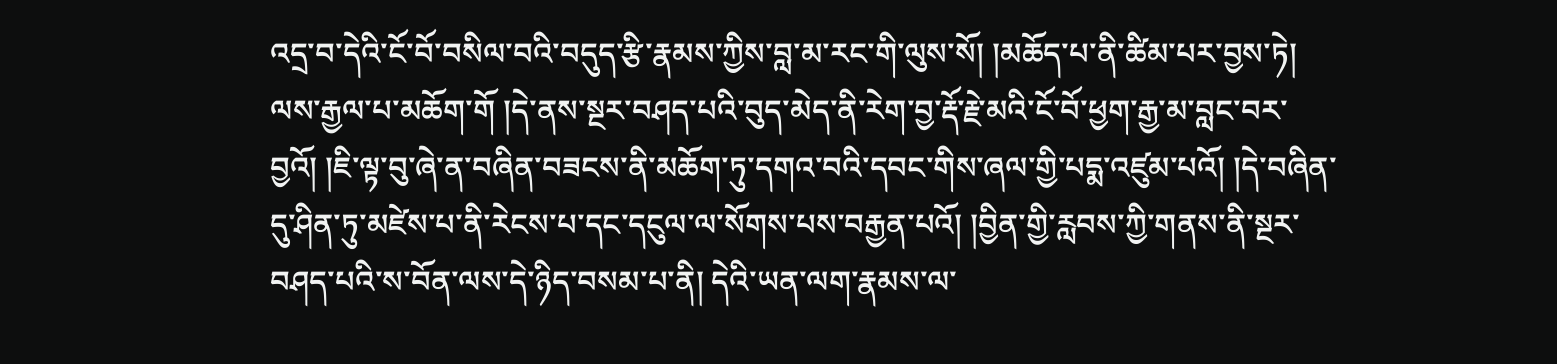འདྲ་བ་དེའི་ངོ་བོ་བསིལ་བའི་བདུད་རྩི་རྣམས་ཀྱིས་བླ་མ་རང་གི་ལུས་སོ། །མཆོད་པ་ནི་ཚིམ་པར་བྱས་ཏེ། ལས་རྒྱལ་པ་མཆོག་གོ །དེ་ནས་སྔར་བཤད་པའི་བུད་མེད་ནི་རེག་བྱ་རྡོ་རྗེ་མའི་ངོ་བོ་ཕྱག་རྒྱ་མ་བླང་བར་བྱའོ། །ཇི་ལྟ་བུ་ཞེ་ན་བཞིན་བཟངས་ནི་མཆོག་ཏུ་དགའ་བའི་དབང་གིས་ཞལ་གྱི་པདྨ་འཛུམ་པའོ། །དེ་བཞིན་དུ་ཤིན་ཏུ་མཛེས་པ་ནི་རེངས་པ་དང་དངུལ་ལ་སོགས་པས་བརྒྱན་པའོ། །བྱིན་གྱི་རླབས་ཀྱི་གནས་ནི་སྔར་བཤད་པའི་ས་བོན་ལས་དེ་ཉིད་བསམ་པ་ནི། དེའི་ཡན་ལག་རྣམས་ལ་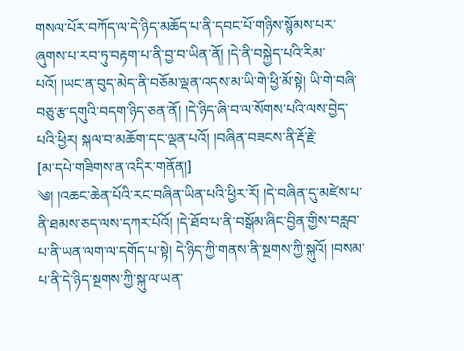གསལ་པོར་བཀོད་ལ་དེ་ཉིད་མཆོད་པ་ནི་དབང་པོ་གཉིས་སྙོམས་པར་ཞུགས་པ་རབ་ཏུ་བརྟག་པ་ནི་བྱ་བ་ཡིན་ནོ། །དེ་ནི་བསྐྱེད་པའི་རིམ་པའོ། །ཡང་ན་བུད་མེད་ནི་བཅོམ་ལྡན་འདས་མ་ཡི་གེ་ཕྱི་མོ་སྟེ། ཡི་གེ་བཞི་བཅུ་རྩ་དགུའི་བདག་ཉིད་ཅན་ནོ། །དེ་ཉིད་ཞི་བ་ལ་སོགས་པའི་ལས་བྱེད་པའི་ཕྱིར། སྐལ་བ་མཆོག་དང་ལྡན་པའོ། །བཞིན་བཟངས་ནི་རྡོ་རྗེ་
[མ་དཔེ་གཟིགས་ན་འདིར་གནོན།]
༄། །འཆང་ཆེན་པོའི་རང་བཞིན་ཡིན་པའི་ཕྱིར་རོ། །དེ་བཞིན་དུ་མཛེས་པ་ནི་ཐམས་ཅད་ལས་དཀར་པོའོ། །དེ་ཐོབ་པ་ནི་བསྒོམ་ཞིང་བྱིན་གྱིས་བརླབ་པ་ནི་ཡན་ལག་ལ་དགོད་པ་སྟེ། དེ་ཉིད་ཀྱི་གནས་ནི་སྔགས་ཀྱི་སྐུའོ། །བསམ་པ་ནི་དེ་ཉིད་སྔགས་ཀྱི་སྐུ་ལ་ཡན་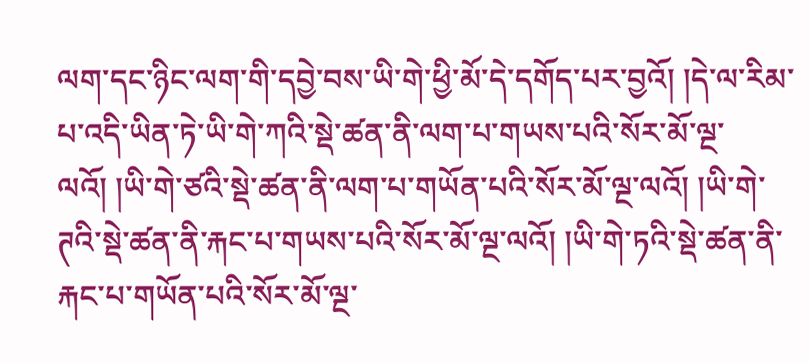ལག་དང་ཉིང་ལག་གི་དབྱེ་བས་ཡི་གེ་ཕྱི་མོ་དེ་དགོད་པར་བྱའོ། །དེ་ལ་རིམ་པ་འདི་ཡིན་ཏེ་ཡི་གེ་ཀའི་སྡེ་ཚན་ནི་ལག་པ་གཡས་པའི་སོར་མོ་ལྔ་ལའོ། །ཡི་གེ་ཙའི་སྡེ་ཚན་ནི་ལག་པ་གཡོན་པའི་སོར་མོ་ལྔ་ལའོ། །ཡི་གེ་ཊའི་སྡེ་ཚན་ནི་རྐང་པ་གཡས་པའི་སོར་མོ་ལྔ་ལའོ། །ཡི་གེ་ཏའི་སྡེ་ཚན་ནི་རྐང་པ་གཡོན་པའི་སོར་མོ་ལྔ་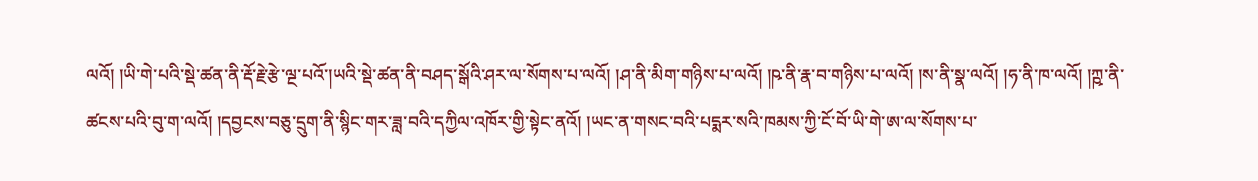ལའོ། །ཡི་གེ་པའི་སྡེ་ཚན་ནི་རྡོ་རྗེ་རྩེ་ལྔ་པའོ་།ཡའི་སྡེ་ཚན་ནི་བཤད་སྒོའི་ཤར་ལ་སོགས་པ་ལའོ། །ཤ་ནི་མིག་གཉིས་པ་ལའོ། །ཥ་ནི་རྣ་བ་གཉིས་པ་ལའོ། །ས་ནི་སྣ་ལའོ། །ཧ་ནི་ཁ་ལའོ། །ཀྵ་ནི་ཚངས་པའི་བུ་ག་ལའོ། །དབྱངས་བཅུ་དྲུག་ནི་སྙིང་གར་ཟླ་བའི་དཀྱིལ་འཁོར་གྱི་སྟེང་ནའོ། །ཡང་ན་གསང་བའི་པདྨར་སའི་ཁམས་ཀྱི་ངོ་བོ་ཡི་གེ་ཨ་ལ་སོགས་པ་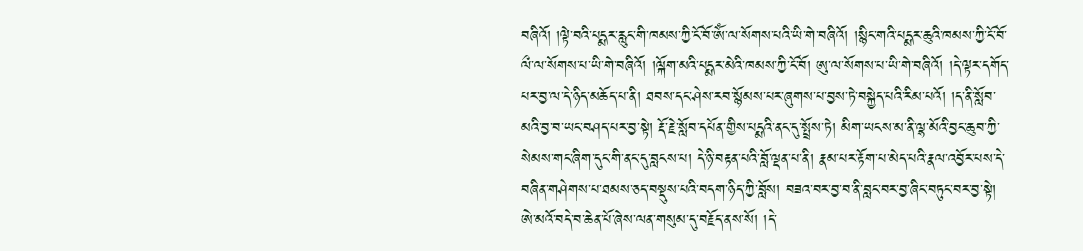བཞིའོ། །ལྟེ་བའི་པདྨར་རླུང་གི་ཁམས་ཀྱི་ངོ་བོ་ཨོཾ་ལ་སོགས་པའི་ཡི་གེ་བཞིའོ། །སྙིང་གའི་པདྨར་ཆུའི་ཁམས་ཀྱི་ངོ་བོ་ལྀ་ལ་སོགས་པ་ཡི་གེ་བཞིའོ། །ལྐོག་མའི་པདྨར་མེའི་ཁམས་ཀྱི་ངོ་བོ། ཨུ་ལ་སོགས་པ་ཡི་གེ་བཞིའོ། །དེ་ལྟར་དགོད་པར་བྱ་ལ་དེ་ཉིད་མཆོད་པ་ནི། ཐབས་དང་ཤེས་རབ་སྙོམས་པར་ཞུགས་པ་བྱས་ཏེ་བསྐྱེད་པའི་རིམ་པའོ། །ད་ནི་སློབ་མའི་བྱ་བ་ཡང་བཤད་པར་བྱ་སྟེ། རྡོ་རྗེ་སློབ་དཔོན་གྱིས་པདྨའི་ནང་དུ་སྤྲོས་ཏེ། མིག་ཡངས་མ་ནི་ལྷ་མོའི་བྱང་ཆུབ་ཀྱི་སེམས་གང་ཞིག་དུང་གི་ནང་དུ་བླངས་པ། དེ་ཉི་བརྟན་པའི་བློ་ལྡན་པ་ནི། རྣམ་པར་རྟོག་པ་མེད་པའི་རྣལ་འབྱོར་པས་དེ་བཞིན་གཤེགས་པ་ཐམས་ཅད་བསྡུས་པའི་བདག་ཉིད་ཀྱི་བློས། བཟའ་བར་བྱ་བ་ནི་བླང་བར་བྱ་ཞིང་བཏུང་བར་བྱ་སྟེ། ཨེ་མའོ་བདེ་བ་ཆེན་པོ་ཞེས་ལན་གསུམ་དུ་བརྗོད་ནས་སོ། །དེ་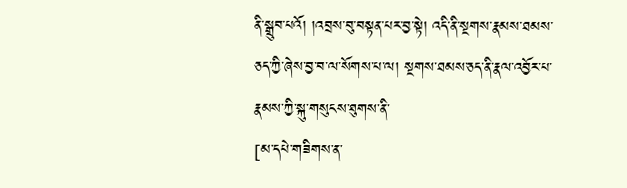ནི་སྒྲུབ་པའོ། །འབྲས་བུ་བསྟན་པར་བྱ་སྟེ། འདི་ནི་སྔགས་རྣམས་ཐམས་ཅད་ཀྱི་ཞེས་བྱ་བ་ལ་སོགས་པ་ལ། སྔགས་ཐམས་ཅད་ནི་རྣལ་འབྱོར་པ་རྣམས་ཀྱི་སྐུ་གསུངས་ཐུགས་ནི་
[མ་དཔེ་གཟིགས་ན་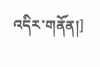འདིར་གནོན།]